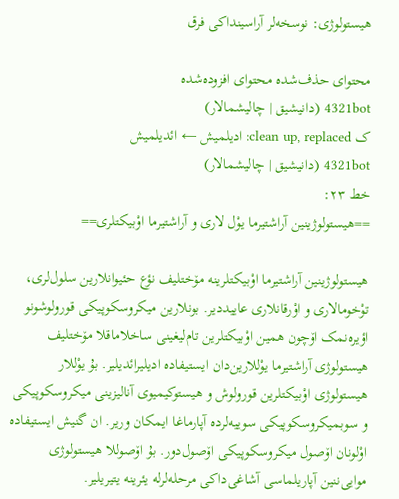هیستولوژی: نوسخه‌لر آراسینداکی فرق

محتوای حذف‌شده محتوای افزوده‌شده
4321bot (دانیشیق | چالیشمالار)
ک clean up, replaced: ادیلمیش ← ائدیلمیش
4321bot (دانیشیق | چالیشمالار)
خط ۲۳:
==هیستولوژینین آراشتیرما یوْل لاری و آراشتیرما اوْبیکتلری==

هیستولوژینین آراشتیرما اوْبیکتلرینه مۆختلیف نؤع حئیوانلارین سلول‌لری، توْخومالاری و اوْرقانلاری عاییددیر. بونلارین میکروسکوپیکی قورولوشونو اؤیره‌نمک اۆچون همین اوْبیکتلرین تام‌لیغینی ساخلاماقلا مۆختلیف هیستولوژی آراشتیرما یوْللارین‌دان ایستیفاده ادیلیرائدیلیر. بۇ یوْللار هیستولوژی اوْبیکتلرین قورولوش و هیستوکیمیوی آنالیزینی میکروسکوپیکی و سوبمیکروسکوپیکی سوییه‌لرده آپارماغا ایمکان وریر. ان گنیش ایستیفاده اوْلونان اۆصول میکروسکوپیکی اۆصول‌دور. بۇ اۆصوللا هیستولوژی موایی‌ننین آپاریلماسی آشاغی‌داکی مرحله‌لرله یئرینه یتیریلیر.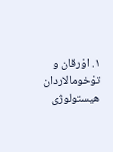۱. اوْرقان و توْخومالاردان هیستولوژی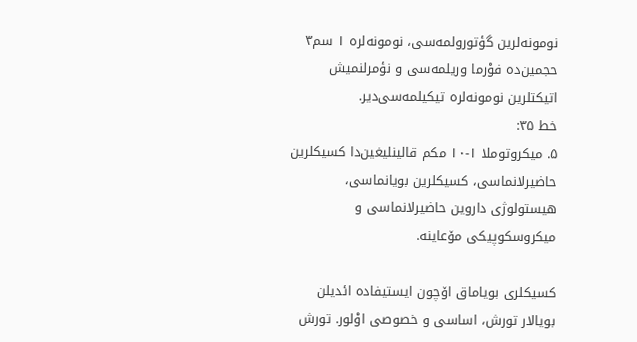نومونه‌لرین گؤتورولمه‌سی، نومونه‌لره ۱ سم۳ حجمین‌ده فوْرما وریلمه‌سی و نؤمرلنمیش اتیکتلرین نومونه‌لره تیکیلمه‌سی‌دیر.
خط ۳۵:
۵. میکروتوملا ۱-۱۰ مکم قالینلیغین‌دا کسیکلرین حاضیرلانماسی، کسیکلرین بویانماسی، هیستولوژی داروین حاضیرلانماسی و میکروسکوپیکی مۆعاینه.

کسیکلری بویاماق اۆچون ایستیفاده ائدیلن بویالار تورش، اساسی و خصوصی اوْلور. تورش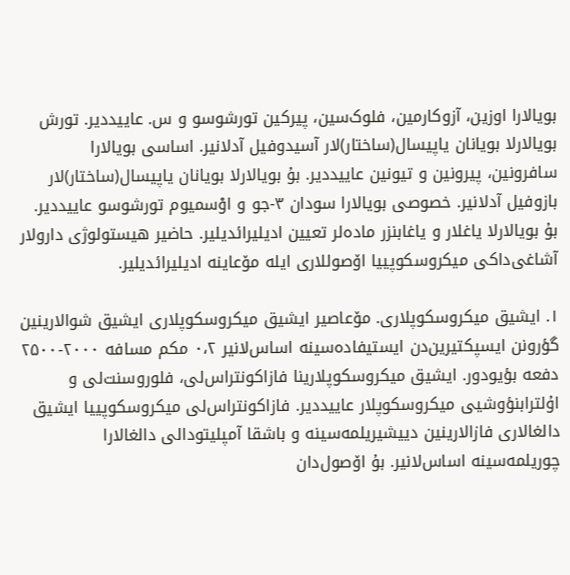بویالارا اوزین، آزوکارمین، فلوک‌سین، پیرکین تورشوسو و س. عاییددیر. تورش بویالارلا بویانان یاپیسال(ساختار)لار آسیدوفیل آدلانیر. اساسی بویالارا سافرونین، پیرونین و تیونین عاییددیر. بۇ بویالارلا بویانان یاپیسال(ساختار)لار بازوفیل آدلانیر. خصوصی بویالارا سودان ۳-جو و اوْسمیوم تورشوسو عاییددیر. بۇ بویالارلا یاغلار و یاغابنزر ماده‌لر تعیین ادیلیرائدیلیر. حاضیر هیستولوژی دارولار آشاغی‌داکی میکروسکوپییا اۆصوللاری ایله مۆعاینه ادیلیرائدیلیر.

۱. ایشیق میکروسکوپلاری. مۆعاصیر ایشیق میکروسکوپلاری ایشیق شوالارینین گؤرونن ایسپکتیرین‌دن ایستیفاده‌سینه اساس‌لانیر ۰،۲ مکم مسافه ۲۰۰۰-۲۵۰۰ دفعه بؤیودور. ایشیق میکروسکوپلارینا فازاکونتراس‌لی، فلوروسنت‌لی و اۇلترابنؤوشیی میکروسکوپلار عاییددیر. فازاکونتراس‌لی میکروسکوپییا ایشیق دالغالاری فازالارینین دییشیریلمه‌سینه و باشقا آمپلیتودالی دالغالارا چوریلمه‌سینه اساس‌لانیر. بۇ اۆصول‌دان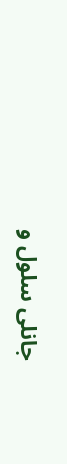جانلی سلول و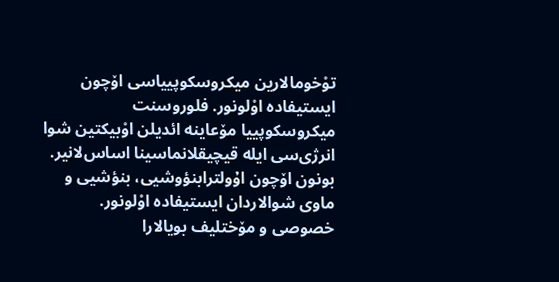توْخومالارین میکروسکوپییاسی اۆچون ایستیفاده اوْلونور. فلوروسنت میکروسکوپییا مۆعاینه ائدیلن اوْبیکتین شوا انرژی‌سی ایله قیچیقلانماسینا اساس‌لانیر. بونون اۆچون اۇولترابنؤوشیی، بنؤشیی و ماوی شوالاردان ایستیفاده اوْلونور. خصوصی و مۆختلیف بویالارا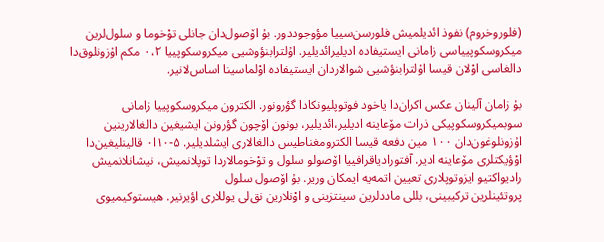(فلوروخروم) نفوذ ائدیلمیش فلورسن‌سییا مؤوجوددور. بۇ اۆصول‌دان جانلی توْخوما و سلول‌لرین میکروسکوپییاسی زامانی ایستیفاده ادیلیرائدیلیر. اۇلترابنؤوشیی میکروسکوپییا ۰،۲ مکم اۇزونلوق‌دا دالغاسی اوْلان قیسا اۇلترابنؤشیی شوالاردان ایستیفاده اوْلماسینا اساس‌لانیر.

بۇ زامان آلینان عکس اکران‌دا یاخود فوتوپلیونکادا گؤرونور. الکترون میکروسکوپییا زامانی سوبمیکروسکوپیکی ذرات مۆعاینه ادیلیر،ائدیلیر، بونون اۆچون گؤرونن ایشیغین دالغالارینین اۇزونلوغون‌دان ۱۰۰ مین دفعه قیسا الکترومغناطیس دالغالاری ایشلدیلیر. ۵-۱۰ا۰ قالینلیغین‌دا اوْؤیکتلری مۆعاینه ادیر. آفتورادیاقرافییا اۆصولو سلول و توْخومالاردا توپلانمیش، نیشانلانمیش رادیواکتیو ایزوتوپلاری تعیین اتمه‌یه ایمکان وریر. بۇ اۆصول سلول
پروتئینلرین ترکیبینی، بللی ماددلرین سینتزینی و اوْنلارین نق‌لی یوللاری اؤیرنیر. هیستوکیمیوی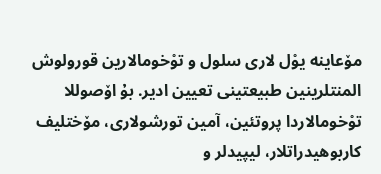مۆعاینه یوْل لاری سلول و توْخومالارین قورولوش المنتلرینین طبیعتینی تعیین ادیر. بۇ اۆصوللا توْخومالاردا پروتئین، آمین تورشولاری، مۆختلیف کاربوهیدراتلار، لیپیدلر و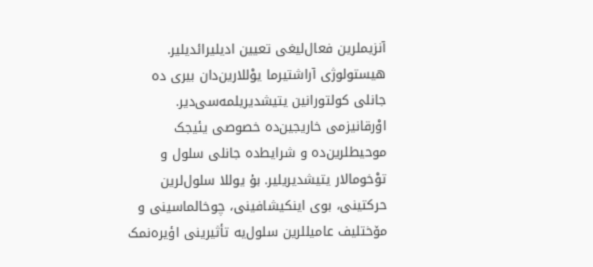آنزیملرین فعال‌لیغی تعیین ادیلیرائدیلیر. هیستولوژی آراشتیرما یوْللارین‌دان بیری ده جانلی کولتورانین یتیشدیریلمه‌سی‌دیر. اوْرقانیزمی خاریجین‌ده خصوصی یئیجک موحیطلرین‌ده و شرایط‌ده جانلی سلول و توْخومالار یتیشدیریلیر. بۇ یوللا سلول‌لرین حرکتینی، بوی اینکیشافینی، چوخالماسینی و مۆختلیف عامیللرین سلول‌یه تأثیرینی اؤیره‌نمک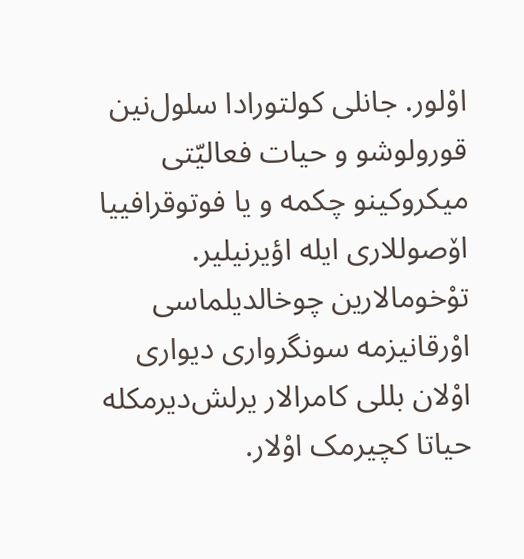اوْلور. جانلی کولتورادا سلول‌نین قورولوشو و حیات فعالیّتی میکروکینو چکمه و یا فوتوقرافییا اۆصوللاری ایله اؤیرنیلیر. توْخومالارین چوخالدیلماسی اوْرقانیزمه سونگرواری دیواری اوْلان بللی کامرالار یرلش‌دیرمکله حیاتا کچیرمک اوْلار.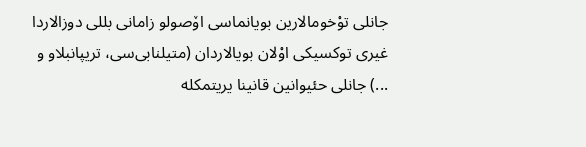جانلی توْخومالارین بویانماسی اۆصولو زامانی بللی دوزالاردا غیری توکسیکی اوْلان بویالاردان (متیلنابی‌سی، تریپانبلاو و ...) جانلی حئیوانین قانینا یریتمکله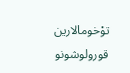توْخومالارین قورولوشونو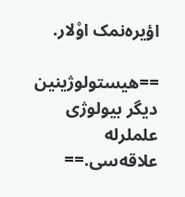اؤیره‌نمک اوْلار.

==هیستولوژینین دیگر بیولوژی علملرله علاقه‌سی.==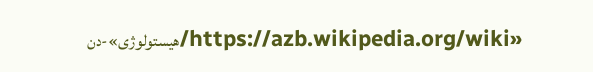«https://azb.wikipedia.org/wiki/هیستولوژی»-دن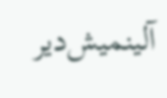آلینمیش‌دیر